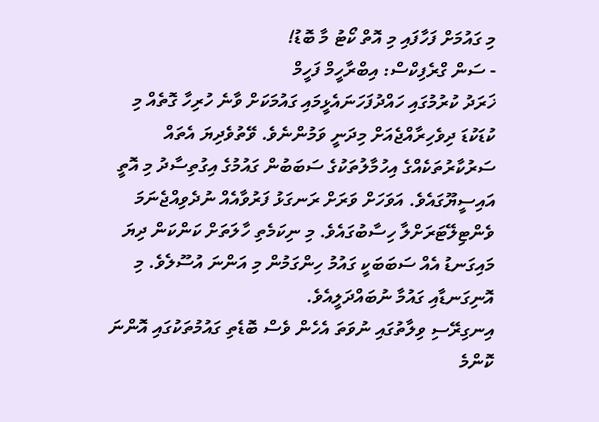މި ގައުމަށް ފަހާފައި މި އޮތް ކޯޓު މާ ބޮޑު!
- ސަން ގްރެފިކްސް: އިބްރާހީމް ފަހީމް
ޚަރަދު ކުރުމުގައި ހައްދުފަހަނައެޅީމައި ގައުމަކަށް ވާނެ ހުރިހާ ގޮތެއް މި ކުޑަކުޑަ ދިވެހިރާއްޖެއަށް މިދަނީ ވަމުންނެވެ. ވޭތުވެދިޔަ އެތައް ސަރުކާރުތަކެއްގެ އިހުމާލުތަކުގެ ސަބަބުން ގައުމުގެ އިގުތިސާދު މި އޮތީ އައިސީޔޫގައެވެ. އަވަހަށް ވަރަށް ރަނގަޅު ފަރުވާއެއް ނުދެވިއްޖެނަމަ ވެންޓިލޭޓަރަށްލާ ހިސާބުގައެވެ. މި ނިކަމެތި ހާލަތަށް ކަންކަން ދިޔަ މައިގަނޑު އެއް ސަބަބަކީ ގައުމު ހިންގަމުން މި އަންނަ އުސޫލެވެ. މި އޮނިގަނޑާއި ގައުމާ ނުބައްދަލީއެވެ.
އިނގިރޭސި ވިލާތުގައި ނުވަތަ އެހެން ވެސް ބޮޑެތި ގައުމުތަކުގައި އޮންނަ ކޮންމެ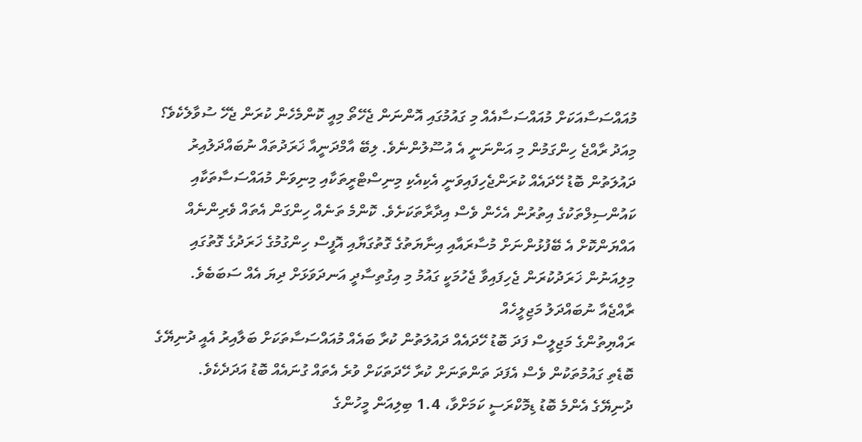މުއައްސަސާއަކަށް މުއައްސަސާއެއް މި ގައުމުގައި އޮންނަން ޖެހޭތޯ މިއީ ކޮންމެހެން ކުރަން ޖެހޭ ސުވާލެކެވެ؟ މިއަދު ރާއްޖެ ހިންގަމުން މި އަންނަނީ އެ އުސޫލުންނެވެ. ލިބޭ އާމްދަނީއާ ޚަރަދުތައް ނުބައްދަލުއިރު ދައުލަތުން ބޮޑު ހޭދައެއް ކުރަންޖެހިފައިވަނީ އެކިއެކި މިނިސްޓްރީތަކާއި މިނިވަން މުއައްސަސާތަކާއި ކައުންސިލްތަކުގެ އިތުރުން އެހެން ވެސް އިދާރާތަކަށެވެ. ކޮންމެ ތަނެއް ހިންގަން އެތައް ވެރިންނެއް އައްޔަންކޮށް އެ ބޭފުޅުންނަށް މުސާރައާއި އިނާޔަތުގެ ގޮތުގަޔާއި އޮފީސް ހިންގުމުގެ ޚަރަދުގެ ގޮތުގައި މިލިއަނުން ޚަރަދުކުރަން ޖެހިފައިވާ ޖެހުމަކީ ގައުމު މި އިގުތިސާދީ އަނދަވަޅަށް ދިޔަ އެއް ސަބަބެވެ.
ރާއްޖެއާ ނުބައްދަލު މަޖިލީހެއް
ރައްޔިތުންގެ މަޖިލީސް ފަދަ ބޮޑު ހޭދައެއް ދައުލަތުން ކުރާ ބައެއް މުއައްސަސާތަކަށް ބަލާއިރު އެއީ ދުނިޔޭގެ ބޮޑެތި ގައުމުތަކުން ވެސް އެފަދަ ތަންތަނަށް ކުރާ ހޭދަތަކަށް ވުރެ އެތައް ގުނައެއް ބޮޑު އަދަދެކެވެ.
ދުނިޔޭގެ އެންމެ ބޮޑު ޑިމޮކްރަސީ ކަމަށްވާ، 1.4 ބިލިއަން މީހުންގެ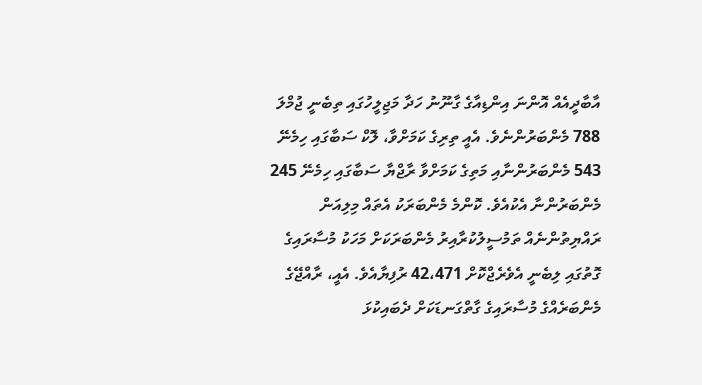އާބާދީއެއް އޮންނަ އިންޑިއާގެ ގާނޫނު ހަދާ މަޖިލީހުގައި ތިބެނީ ޖުމްލަ 788 މެންބަރުންނެވެ. އެއީ ތިރިގެ ކަމަށްވާ، ލޮކް ސަބާގައި ހިމެނޭ 543 މެންބަރުންނާއި މަތިގެ ކަމަށްވާ ރާޖްޔާ ސަބާގައި ހިމެނޭ 245 މެންބަރުންނާ އެކުއެވެ. ކޮންމެ މެންބަރަކު އެތައް މިލިއަން ރައްޔިތުންނެއް ތަމުސީލުކުރާއިރު މެންބަރަކަށް މަހަކު މުސާރައިގެ ގޮތުގައި ލިބެނީ އެވެރެޖްކޮށް 42،471 ރުފިޔާއެވެ. އެއީ، ރާއްޖޭގެ މެންބަރެއްގެ މުސާރައިގެ ގާތްގަނޑަކަށް ދެބައިކުޅަ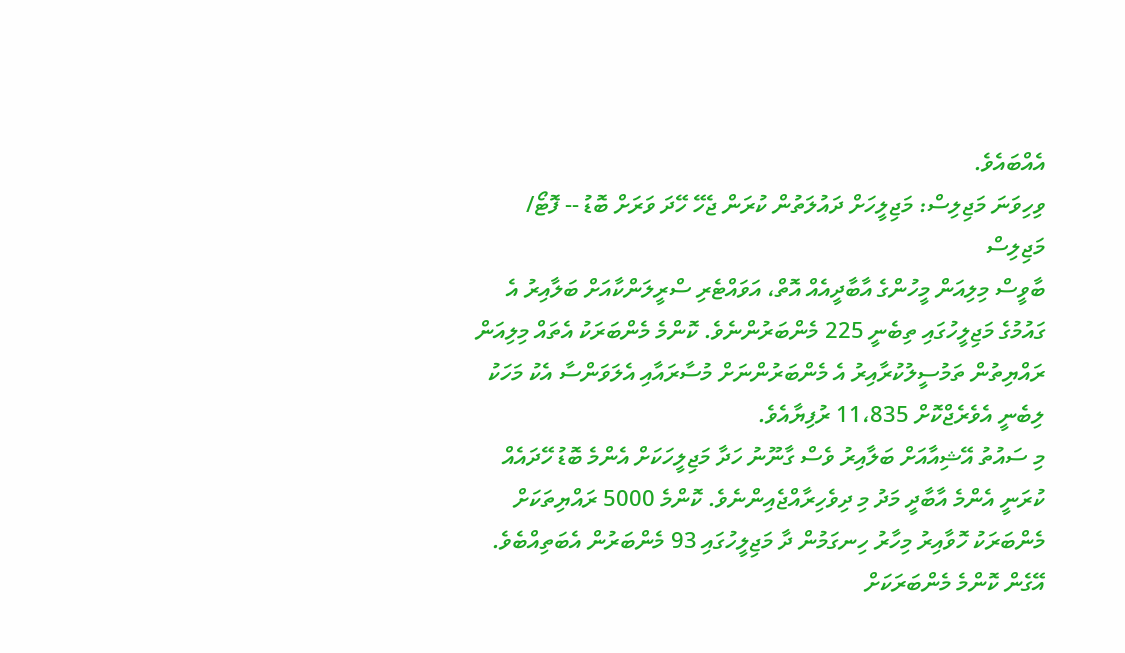އެއްބައެވެ.
ވިހިވަނަ މަޖިލިސް: މަޖިލީހަށް ދައުލަތުން ކުރަން ޖެހޭ ހޭދަ ވަރަށް ބޮޑު -- ފޮޓޯ/ މަޖިލިސް
ބާވީސް މިލިއަން މީހުންގެ އާބާދީއެއް އޮތް، އަވައްޓެރި ސްރީލަންކާއަށް ބަލާއިރު އެ ގައުމުގެ މަޖިލީހުގައި ތިބެނީ 225 މެންބަރުންނެވެ. ކޮންމެ މެންބަރަކު އެތައް މިލިއަން ރައްޔިތުން ތަމުސީލުކުރާއިރު އެ މެންބަރުންނަށް މުސާރައާއި އެލަވަންސާ އެކު މަހަކު ލިބެނީ އެވެރެޖްކޮށް 11،835 ރުފިޔާއެވެ.
މި ސައުތު އޭޝިއާއަށް ބަލާއިރު ވެސް ގާނޫނު ހަދާ މަޖިލީހަކަށް އެންމެ ބޮޑު ހޭދައެއް ކުރަނީ އެންމެ އާބާދީ މަދު މި ދިވެހިރާއްޖެއިންނެވެ. ކޮންމެ 5000 ރައްޔިތަކަށް މެންބަރަކު ހޮވާއިރު މިހާރު ހިނގަމުން ދާ މަޖިލީހުގައި 93 މެންބަރުން އެބަތިއްބެވެ. އޭގެން ކޮންމެ މެންބަރަކަށް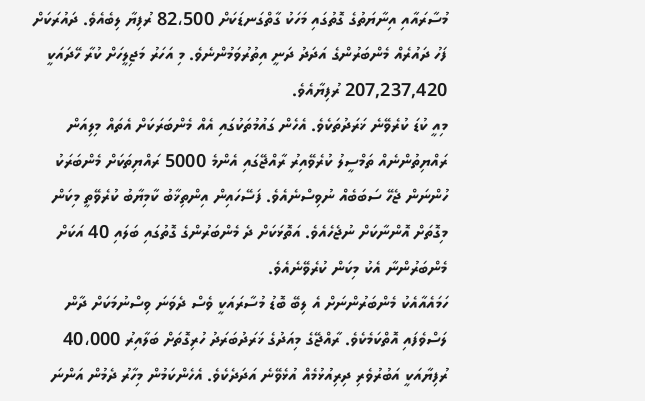މުސާރައާއި އިނާޔަތުގެ ގޮތުގައި މަހަކު ގާތްގަނޑަކަށް 82،500 ރުފިޔާ ލިބެއެވެ. ދައުރަކަށް ފަހު ދައުރެއް މެންބަރުންގެ އަދަދު ދަނީ އިތުރުވަމުންނެވެ. މި އަހަރު މަޖިލީހަށް ކުރާ ހޭދައަކީ 207,237,420 ރުފިޔާއެވެ.
މިއީ ކުޑަ ކުރެވޭނެ ޚަރަދުތަކެވެ. އެހެން ގައުމުތަކުގައި އެއް މެންބަރަކަށް އެތައް މިލިއަން ރައްޔިތުންނެއް ތަމްސީލު ކުރެވޭއިރު ރާއްޖޭގައި އެންމެ 5000 ރައްޔިތަކަށް މެންބަރަކު ހުންނަން ޖެހޭ ސަބަބެއް ނުވިސްނެއެވެ. ފަސޭހައިން އިންތިޚާބު ކާމިޔާބު ކުރެވޭތީ މިކަން މިގޮތަށް އޮންނާކަށް ނުޖެހެއެވެ. އަތޮޅަކަށް ދެ މެންބަރުންގެ ގޮތުގައި ބަލައި 40 އަކަށް މެންބަރުންނާ އެކު މިކަން ކުރެވޭނެއެވެ.
ހަމައެއާއެކު މެންބަރުންނަށް އެ ލިބޭ ބޮޑު މުސާރައަކީ ވެސް ދެވަނަ ވިސްނުމަކަށް ދާން ލަސްވެފައި އޮތްކަމެކެވެ. ރާއްޖޭގެ މިއަދުގެ ޚަރަދުބަރަދު ހުރިގޮތަށް ބަލާއިރު 40،000 ރުފިޔާއަކީ އަބުރުވެރި ދިރިއުޅުމެއް އުޅެވޭނެ އަދަދެކެވެ. އެހެންކަމުން މިހާރު ދެމުން އަންނަ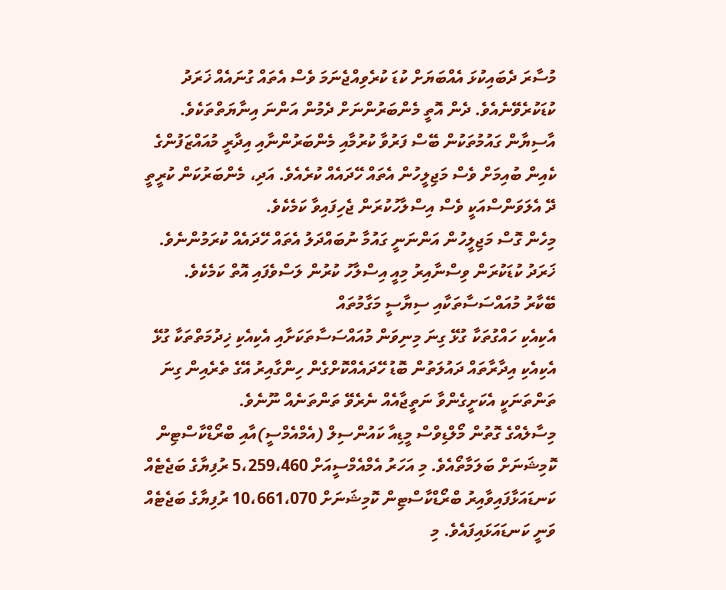މުސާރަ ދެބައިކުޅަ އެއްބަޔަށް ކުޑަ ކުރެވިއްޖެނަމަ ވެސް އެތައް ގުނައެއް ޚަރަދު ކުޑަކުރެވޭނެއެވެ. ދެން އޮތީ މެންބަރުންނަށް ދެމުން އަންނަ އިނާޔަތްތަކެވެ. އާސިޔާން ގައުމުތަކުން ބޭސް ފަރުވާ ކުރުމާއި މެންބަރުންނާއި އިދާރީ މުއައްޒަފުންގެ ކެއިން ބުއިމަށް ވެސް މަޖިލީހުން އެތައް ހޭދައެއް ކުރެއެވެ. އަދި، މެންބަރުކަން ކުރީތީ ދޭ އެލަވަންސްއަކީ ވެސް އިސްލާހުކުރަން ޖެހިފައިވާ ކަމެކެވެ.
މިހެން ގޮސް މަޖިލީހުން އަންނަނީ ގައުމާ ނުބައްދަލު އެތައް ހޭދައެއް ކުރަމުންނެވެ. ޚަރަދު ކުޑަކުރަން ވިސްނާއިރު މިއީ އިސްލާހު ކުރުން ލަސްވެފައި އޮތް ކަމެކެވެ.
ބޭކާރު މުއައްސަސާތަކާއި ސިޔާސީ މަގާމުތައް
އެކިއެކި ހައްގުތަކާ ގުޅޭ ގިނަ މިނިވަން މުއައްސަސާތަކަށާއި އެކިއެކި ޚިދުމަތްތަކާ ގުޅޭ އެކިއެކި އިދާރާތައް ދައުލަތުން ބޮޑު ހޭދައެއްކޮށްގެން ހިންގާއިރު އޭގެ ތެރެއިން ގިނަ ތަންތަނަކީ އެކަށީގެންވާ ނަތީޖާއެއް ނެރެވޭ ތަންތަނެއް ނޫނެވެ.
މިސާލެއްގެ ގޮތުން މޯލްޑިވްސް މީޑިއާ ކައުންސިލް (އެމްއެމްސީ)އާއި ބްރޯޑްކާސްޓިން ކޮމިޝަނަށް ބަލަމާތޯއެވެ. މި އަހަރު އެމްއެމްސީއަށް 5،259،460 ރުފިޔާގެ ބަޖެޓެއް ކަނޑައަޅާފައިވާއިރު ބްރޯޑްކާސްޓިން ކޮމިޝަނަށް 10،661،070 ރުފިޔާގެ ބަޖެޓެއް ވަނީ ކަނޑައަޅައިފައެވެ. މި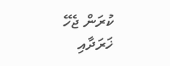ކުރަން ޖެހޭ ޚަރަދާއި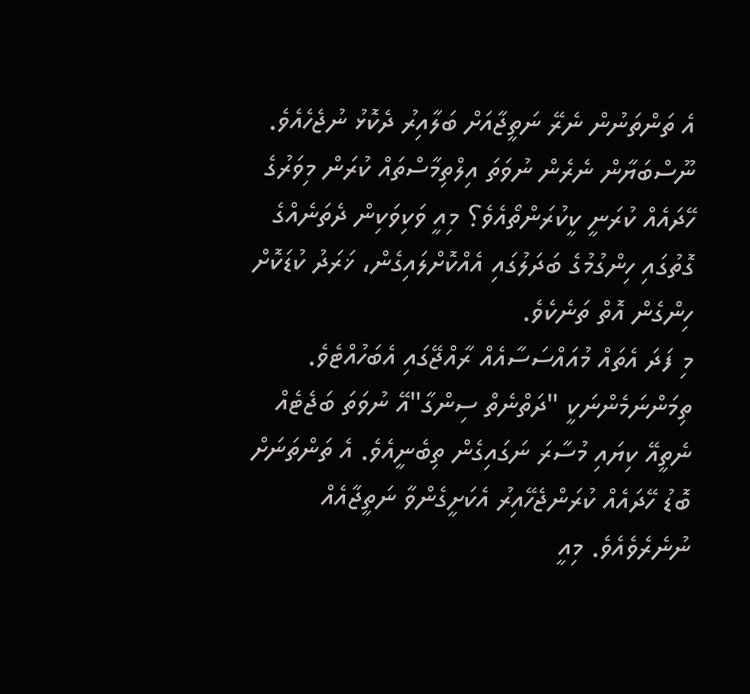އެ ތަންތަނުން ނެރޭ ނަތީޖާއަށް ބަލާއިރު ދެކޮޅު ނުޖެހެއެވެ. ނޫސްބަޔާން ނެރެން ނުވަތަ އިލްތިމާސްތައް ކުރަން މިވަރުގެ ހޭދައެއް ކުރަނީ ކީކުރަންތޯއެވެ؟ މިއީ ވަކިވަކިން ދެތަނެއްގެ ގޮތުގައި ހިންގުމުގެ ބަދަލުގައި އެއްކޮށްލައިގެން، ޚަރަދު ކުޑަކޮށް ހިންގެން އޮތް ތަނެކެވެ.
މި ފަދަ އެތައް މުއައްސަސާއެއް ރާއްޖޭގައި އެބަހުއްޓެވެ. ތިމަންނަމެންނަކީ "ދަތްނެތް ސިންގާ"އޭ ނުވަތަ ބަޖެޓެއް ނެތީއޭ ކިޔައި މުސާރަ ނަގައިގެން ތިބެނީއެވެ. އެ ތަންތަނަށް ބޮޑު ހޭދައެއް ކުރަންޖެހޭއިރު އެކަށީގެންވާ ނަތީޖާއެއް ނުނެރެވެއެވެ. މިއީ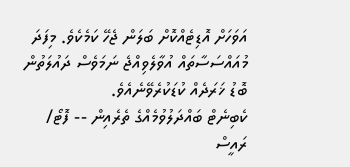އަވަހަށް އޮޑިޓެއްކޮށް ބަލަން ޖެހޭ ކަމެކެވެ. މިފަދަ މުއައްސަސާތައް އުވާލެވިއްޖެ ނަމަވެސް ދައުލަތުން ބޮޑު ޚަރަދެއް ކުޑަކުރެވޭނެއެވެ.
ކެބިނެޓް ބައްދަލުވުމެއްގެ ތެރެއިން -- ފޮޓޯ/ ރައީސް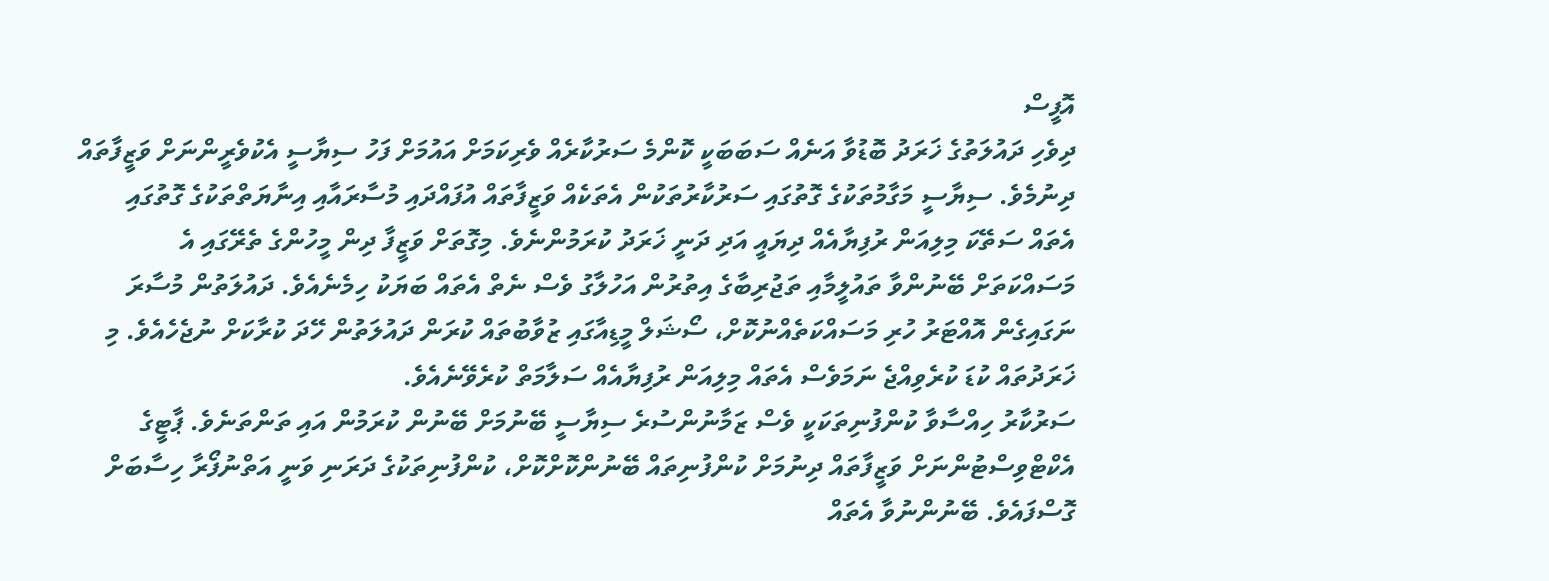އޮފީސް
ދިވެހި ދައުލަތުގެ ޚަރަދު ބޮޑުވާ އަނެއް ސަބަބަކީ ކޮންމެ ސަރުކާރެއް ވެރިކަމަށް އައުމަށް ފަހު ސިޔާސީ އެކުވެރީންނަށް ވަޒީފާތައް ދިނުމެވެ. ސިޔާސީ މަގާމުތަކުގެ ގޮތުގައި ސަރުކާރުތަކުން އެތަކެއް ވަޒީފާތައް އުފައްދައި މުސާރައާއި އިނާޔަތްތަކުގެ ގޮތުގައި އެތައް ސަތޭކަ މިލިއަން ރުފިޔާއެއް ދިޔައީ އަދި ދަނީ ޚަރަދު ކުރަމުންނެވެ. މިގޮތަށް ވަޒީފާ ދިން މީހުންގެ ތެރޭގައި އެ މަސައްކަތަށް ބޭނުންވާ ތައުލީމާއި ތަޖުރިބާގެ އިތުރުން އަހުލާގު ވެސް ނެތް އެތައް ބަޔަކު ހިމެނެއެވެ. ދައުލަތުން މުސާރަ ނަގައިގެން އޮއްޓަރު ހުރި މަސައްކަތެއްނުކޮށް، ސޯޝަލް މީޑިއާގައި ޒުވާބުތައް ކުރަން ދައުލަތުން ހޭދަ ކުރާކަށް ނުޖެހެއެވެ. މި ޚަރަދުތައް ކުޑަ ކުރެވިއްޖެ ނަމަވެސް އެތައް މިލިއަން ރުފިޔާއެއް ސަލާމަތް ކުރެވޭނެއެވެ.
ސަރުކާރު ހިއްސާވާ ކުންފުނިތަކަކީ ވެސް ޒަމާނުންސުރެ ސިޔާސީ ބޭނުމަށް ބޭނުން ކުރަމުން އައި ތަންތަނެވެ. ޕާޓީގެ އެކްޓްވިސްޓުންނަށް ވަޒީފާތައް ދިނުމަށް ކުންފުނިތައް ބޭނުންކޮށްކޮށް، ކުންފުނިތަކުގެ ދަރަނި ވަނީ އަތްނުފޯރާ ހިސާބަށް ގޮސްފައެވެ. ބޭނުންނުވާ އެތައް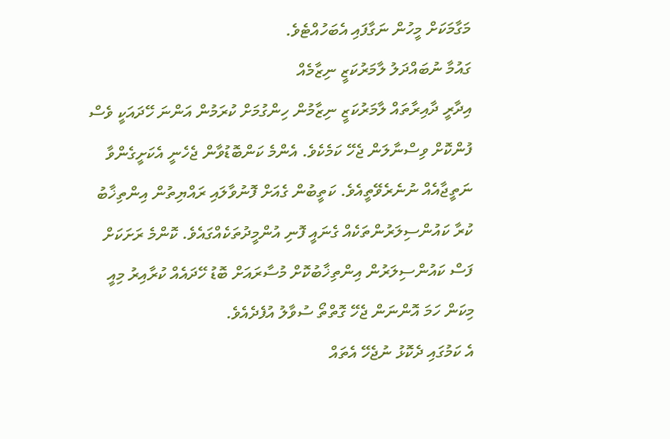މަގާމަކަށް މީހުން ނަގާފައި އެބަހުއްޓެވެ.
ގައުމާ ނުބައްދަލު ލާމަރުކަޒީ ނިޒާމެއް
އިދާރީ ދާއިރާތައް ލާމަރުކަޒީ ނިޒާމުން ހިންގުމަށް ކުރަމުން އަންނަ ހޭދައަކީ ވެސް ފުންކޮށް ވިސްނާލަން ޖެހޭ ކަމެކެވެ. އެންމެ ކަންބޮޑުވާން ޖެހެނީ އެކަށީގެންވާ ނަތީޖާއެއް ނުނެރެވޭތީއެވެ. ކަތީބުން ގެއަށް ފޮނުވާލައި ރައްޔިތުން އިންތިޚާބު ކުރާ ކައުންސިލަރުންތަކެއް ގެނައީ ފޮނި އުންމީދުތަކެއްގައެވެ. ކޮންމެ ރަށަކަށް ފަސް ކައުންސިލަރުން އިންތިޚާބުކޮށް މުސާރައަށް ބޮޑު ހޭދައެއް ކުރާއިރު މިއީ މިކަން ހަމަ އޮންނަން ޖެހޭ ގޮތްތޯ ސުވާލު އުފެދެއެވެ.
އެ ކަމުގައި ދެކޮޅު ނުޖެހޭ އެތައް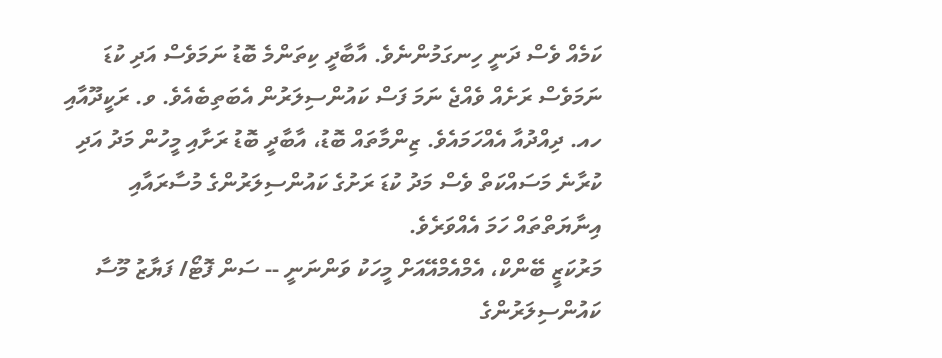ކަމެއް ވެސް ދަނީ ހިނގަމުންނެވެ. އާބާދީ ކިތަންމެ ބޮޑު ނަމަވެސް އަދި ކުޑަ ނަމަވެސް ރަށެއް ވެއްޖެ ނަމަ ފަސް ކައުންސިލަރުން އެބަތިބެއެވެ. ވ. ރަކީދޫއާއި ހއ. ދިއްދުއާ އެއްހަމައެވެ. ޒިންމާތައް ބޮޑު، އާބާދީ ބޮޑު ރަށާއި މީހުން މަދު އަދި ކުރާނެ މަސައްކަތް ވެސް މަދު ކުޑަ ރަށުގެ ކައުންސިލަރުންގެ މުސާރައާއި އިނާޔަތްތައް ހަމަ އެއްވަރެވެ.
މަރުކަޒީ ބޭންކް، އެމްއެމްއޭއަށް މީހަކު ވަންނަނީ -- ސަން ފޮޓޯ/ ފަޔާޒު މޫސާ
ކައުންސިލަރުންގެ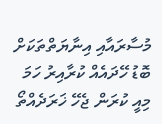މުސާރައާއި އިނާޔަތްތަކަށް ބޮޑު ހޭދައެއް ކުރާއިރު ހަމަ މިއީ ކުރަން ޖެހޭ ޚަރަދެއްތޯ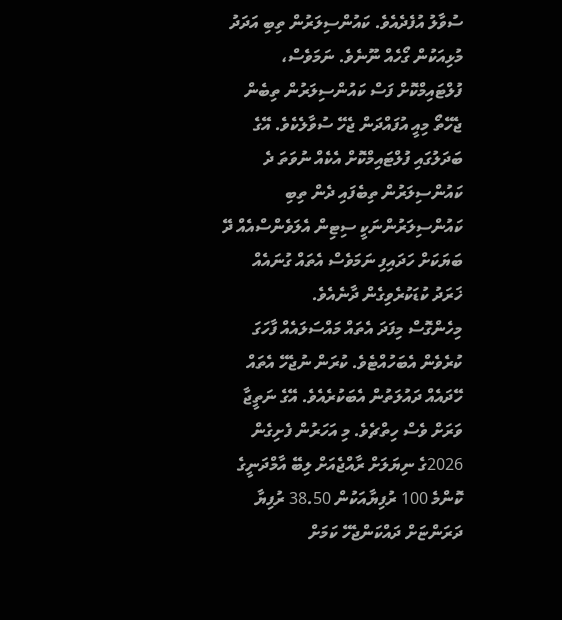ސުވާލު އުފެދެއެވެ. ކައުންސިލަރުން ތިބި އަދަދު މުޅިއަކުން ގޯހެއް ނޫނެވެ. ނަމަވެސް، ފުލްޓައިމްކޮށް ފަސް ކައުންސިލަރުން ތިބެން ޖެހޭތޯ މިއީ އުފައްދަން ޖެހޭ ސުވާލެކެވެ. އޭގެ ބަދަލުގައި ފުލްޓައިމްކޮށް އެކެއް ނުވަތަ ދެ ކައުންސިލަރުން ތިބެފައި ދެން ތިބި ކައުންސިލަރުންނަކީ ސިޓިން އެލަވެންސްއެއް ދޭ ބަޔަކަށް ހަދައިފި ނަމަވެސް އެތައް ގުނައެއް ޚަރަދު ކުޑަކުރެވިގެން ދާނެއެވެ.
މިހެންގޮސް މިފަދަ އެތައް މައްސަލައެއް ފާހަގަ ކުރެވެން އެބަހުއްޓެވެ. ކުރަން ނުޖެހޭ އެތައް ހޭދައެއް ދައުލަތުން އެބަކުރެއެވެ. އޭގެ ނަތީޖާ ވަރަށް ވެސް ހިތްޗެވެ. މި އަހަރުން ފެށިގެން 2026ގެ ނިޔަލަށް ރާއްޖެއަށް ލިބޭ އާމްދަނީގެ ކޮންމެ 100 ރުފިޔާއަކުން 38.50 ރުފިޔާ ދަރަންޏަށް ދައްކަންޖެހޭ ކަމަށް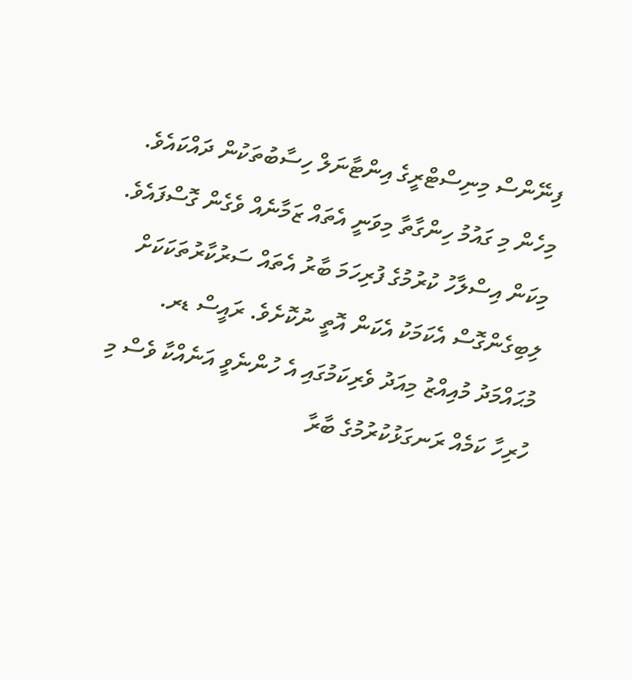ފިނޭންސް މިނިސްޓްރީގެ އިންޓާނަލް ހިސާބުތަކުން ދައްކައެވެ.
މިހެން މި ގައުމު ހިންގާތާ މިވަނީ އެތައް ޒަމާނެއް ވެގެން ގޮސްފައެވެ. މިކަން އިސްލާހު ކުރުމުގެ ފުރިހަމަ ބާރު އެތައް ސަރުކާރުތަކަކަށް ލިބިގެންގޮސް އެކަމަކު އެކަން އޮތީ ނުކޮށެވެ. ރައީސް ޑރ. މުޙައްމަދު މުއިއްޒު މިއަދު ވެރިކަމުގައި އެ ހުންނެވީ އަނެއްކާ ވެސް މި ހުރިހާ ކަމެއް ރަނގަޅުކުރުމުގެ ބާރާ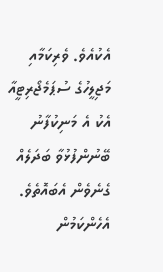އެކުއެވެ. ވެރިކަމާއި މަޖިލީހުގެ ސުޕަމެޖޯރިޓީއާ އެކު އެ މަނިކުފާނު ބޭނުންފުޅުވާ ބަދަލެއް ގެނެވެން އެބައޮތެވެ. އެހެންކަމުން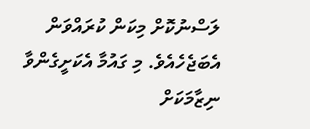ލަސްނުކޮށް މިކަން ކުރައްވަން އެބަޖެހެއެވެ. މި ގައުމާ އެކަށީގެންވާ ނިޒާމަކަށް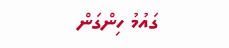ގައުމު ހިންގަން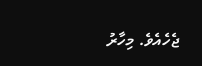ޖެހެއެވެ. މިހާރު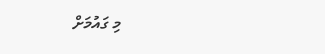މި ގައުމަށް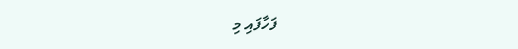ފަހާފައި މި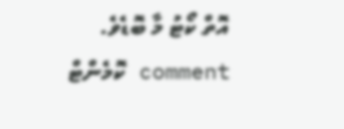އޮތް ކޯޓު މާ ބޮޑެވެ.
comment ކޮމެންޓް